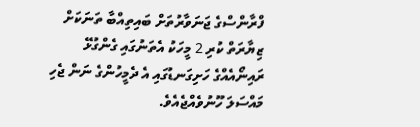ފްރާންސްގެ ޖަނަވާރުތަށް ބައިތިއްބާ ތަނަކަށް ޒިޔާރަތް ކުރި 2 މީހަކު އެތަނުގައި ގެންގުޅޭ ރައިނޯއެއްގެ ހަށިގަނޑުގައި އެ ދެމީހުންގެ ނަން ޖެހި މައްސަލަ ހޫނުވެއްޖެއެވެ.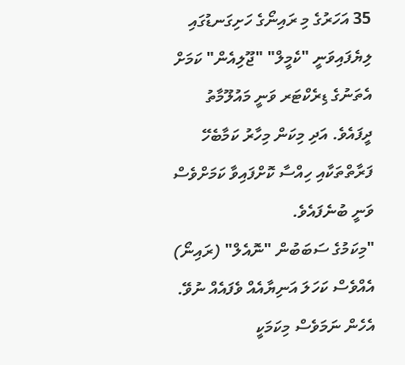35 އަހަރުގެ މި ރައިނޯގެ ހަށިގަނޑުގައި ލިޔެފައިވަނީ "ކެމީލް" "ޖޫލިއެން" ކަމަށް އެތަނުގެ ޑިރެކްޓަރ ވަނީ މައުލޫމާތު ދީފައެވެ. އަދި މިކަން މިހާރު ކަމާބެހޭ ފަރާތްތަކާއި ހިއްސާ ކޮށްފައިވާ ކަމަށްވެސް ވަނީ ބުނެފައެވެ.
"މިކަމުގެ ސަބަބުން "ނޮއެލް" (ރައިނޯ) އެއްވެސް ކަހަލަ އަނިޔާއެއް ވެފައެއް ނުވޭ. އެހެން ނަމަވެސް މިކަމަކީ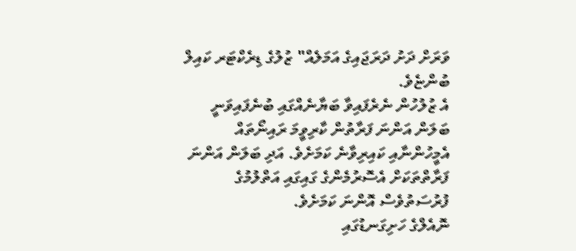ވަރަށް ދަށު ދަރަޖައިގެ އަމަލެއް" ޒުލުގެ ޑިރެކްޓަރ ކައިލް ބުންޏެވެ.
އެ ޒުލުހުން ނެރެފައިވާ ބަޔާނެއްގައި ބުނެފައިވަނީ ބަލަން އަންނަ ފަރާތުން ކާރިވީމަ ރައިނޯތައް އެމީހުންނާއި ކައިރިވާނެ ކަމަށެވެ. އަދި ބަލަން އަންނަ ފަރާތްތަކަށް އެސޮރުމެންގެ ގައިގައި އަތްލުމުގެ ފުރުސަތުވެސް އޮންނަ ކަމަށެވެ.
ނޮއެލްގެ ހަށިގަނޑުގައި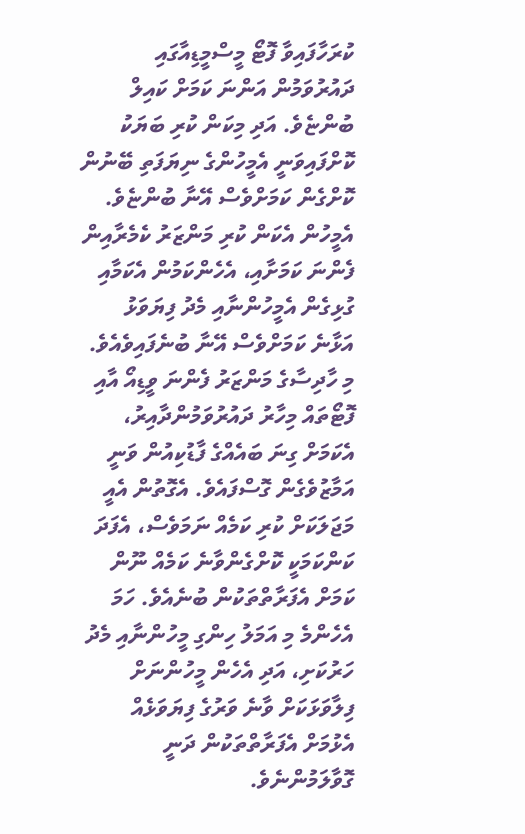ކުރަހާފައިވާ ފޮޓޯ މީސްމީޑިއާގައި ދައުރުވަމުން އަންނަ ކަމަށް ކައިލް ބުންޏެވެ. އަދި މިކަން ކުރި ބަޔަކު ކޮށްފައިވަނީ އެމީހުންގެ ނިޔަފަތި ބޭނުން ކޮށްގެން ކަމަށްވެސް އޭނާ ބުންޏެވެ. އެމީހުން އެކަން ކުރި މަންޒަރު ކެމެރާއިން ފެންނަ ކަމަށާއި، އެހެންކަމުން އެކަމާއި ގުޅިގެން އެމީހުންނާއި މެދު ފިޔަވަޅު އަޅާނެ ކަމަށްވެސް އޭނާ ބުނެފައިވެއެވެ.
މި ހާދިސާގެ މަންޒަރު ފެންނަ ވީޑިއޯ އާއި ފޮޓޯތައް މިހާރު ދައުރުވަމުންދާއިރު، އެކަމަށް ގިނަ ބައެއްގެ ފާޑުކިއުން ވަނީ އަމާޒުވެގެން ގޮސްފައެވެ. އެގޮތުން އެއީ މަޖަލަކަށް ކުރި ކަމެއް ނަމަވެސް، އެފަދަ ކަންކަމަކީ ކޮށްގެންވާނެ ކަމެއް ނޫން ކަމަށް އެފަރާތްތަކުން ބުނެއެވެ. ހަމަ އެހެންމެ މި އަމަލު ހިންގި މީހުންނާއި މެދު ހަރުކަށި، އަދި އެހެން މީހުންނަށް ފިލާވަޅަކަށް ވާނެ ވަރުގެ ފިޔަވަޅެއް އެޅުމަށް އެފަރާތްތަކުން ދަނީ ގޮވާލަމުންނެވެ.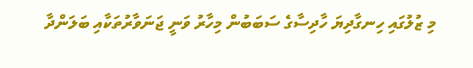މި ޒުލުގައި ހިނގާދިޔަ ހާދިސާގެ ސަބަބުން މިހާރު ވަނީ ޖަނަވާރުތަކާއި ބަލަންދާ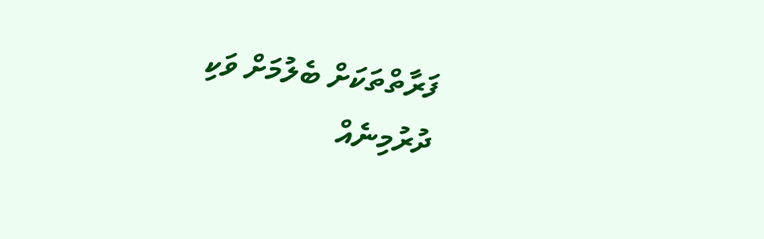ފަރާތްތަކަށް ބެލުމަށް ވަކި ދުރުމިނެއް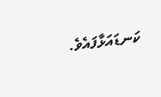ކަނޑައަޅާފައެވެ.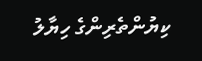ކިޔުންތެރިންގެ ހިޔާލު